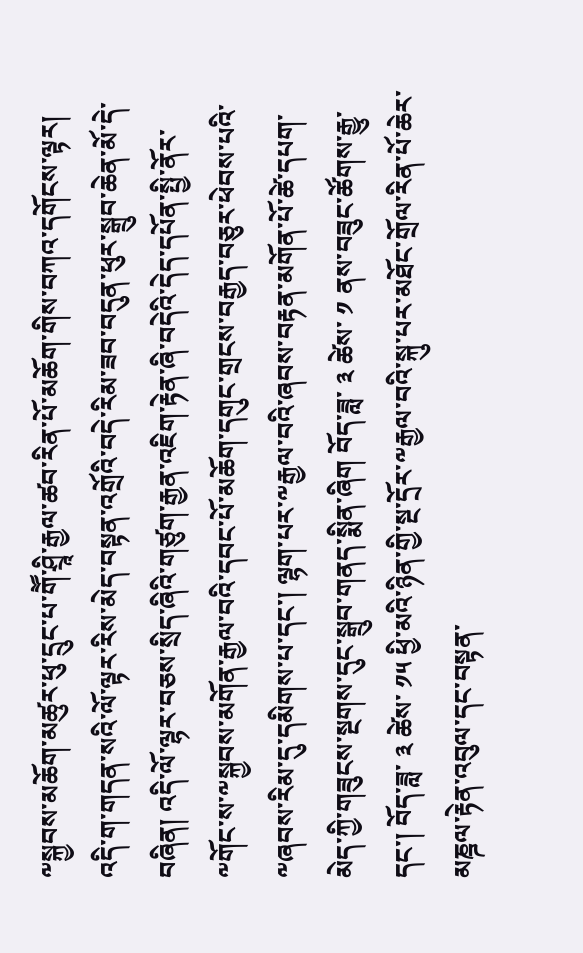༸སྐྱབས་མཆོག་མཚུར་ཕུ་དྲུང་པ་གཽ་ཤྲཱི་རྒྱལ་ཚབ་རིན་པོ་མཆོག་གིས་བཀའ་དགོངས་ལྟར། འདི་ག་གདན་སའི་ལོ་ལྟར་རིས་མེད་བསྟན་འགྲོའི་བདེ་རིམ་ཟབ་བདུན་ཕུར་སྒྲུབ་ཆེན་མོ་དེ་བཞིན། འདི་ལོ་ལྷར་བཅས་སྲིད་ཞིའི་གཙུག་རྒྱན་འཇིག་རྟེན་ཞི་བདེའི་དེད་དཔོན་སྤྱི་ནོར་༸གོང་ས་༸སྐྱབས་མགོན་རྒྱལ་བའི་དབང་པོ་མཆོག་དགུང་གྲངས་བརྒྱད་བཅུར་ཕེབས་པའི་༸ཞབས་རིམ་དུ་དམིགས་པ་དང་། ལྷག་པར་༸རྒྱལ་བའི་ཞབས་བརྟན་མགོན་པོ་ཚེ་དཔག་མེད་ཀྱི་གཟུངས་སྔགས་དུང་སྒྲུབ་གནད་སྨིན་ཞིག བོད་ཟླ་ ༣ ཚེས་ ༡ ནས་བཟུང་ཚོགས་རྒྱུ་དང་། བོད་ཟླ་ ༣ ཚེས་ ༡༥ ཕྱི་མའི་ཉིན་གྱི་སྔ་དྲོར་༸རྒྱལ་བའི་སྐུ་པར་མཐོང་གྲོལ་རིན་པོ་ཆེར་མཎྜལ་རྟེན་འབུལ་དང་བསྟན་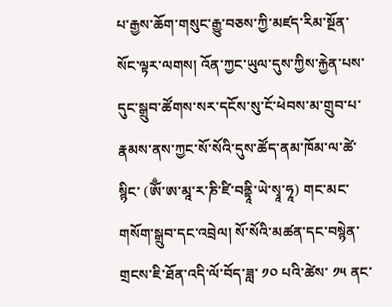པ་རྒྱས་ཆོག་གསུང་རྒྱུ་བཅས་ཀྱི་མཛད་རིམ་སྔོན་སོང་ལྟར་ལགས། འོན་ཀྱང་ཡུལ་དུས་ཀྱིས་རྐྱེན་པས་དུང་སྒྲུབ་ཚོགས་སར་དངོས་སུ་ངོ་ཕེབས་མ་གྲུབ་པ་རྣམས་ནས་ཀྱང་སོ་སོའི་དུས་ཚོད་ནམ་ཁོམ་ལ་ཚེ་སྙིང་ (ཨོྃ་ཨ་མཱ་ར་ཎི་ཛི་བནྟཱི་ཡེ་སྭཱ་ཧཱ) གང་མང་གསོག་སྒྲུབ་དང་འབྲེལ། སོ་སོའི་མཚན་དང་བསྙེན་གྲངས་ཇི་ཐོན་འདི་ལོ་བོད་ཟླ་ ༡༠ པའི་ཚེས་ ༡༥ ནང་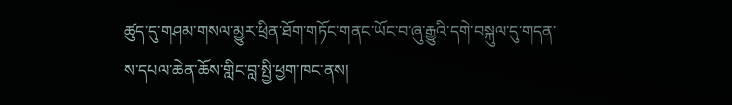ཚུད་དུ་གཤམ་གསལ་མྱུར་ཕྲིན་ཐོག་གཏོང་གནང་ཡོང་བ་ཞུ་རྒྱུའི་དགེ་བསྐུལ་དུ་གདན་ས་དཔལ་ཆེན་ཆོས་གླིང་བླ་སྤྱི་ཕྱག་ཁང་ནས།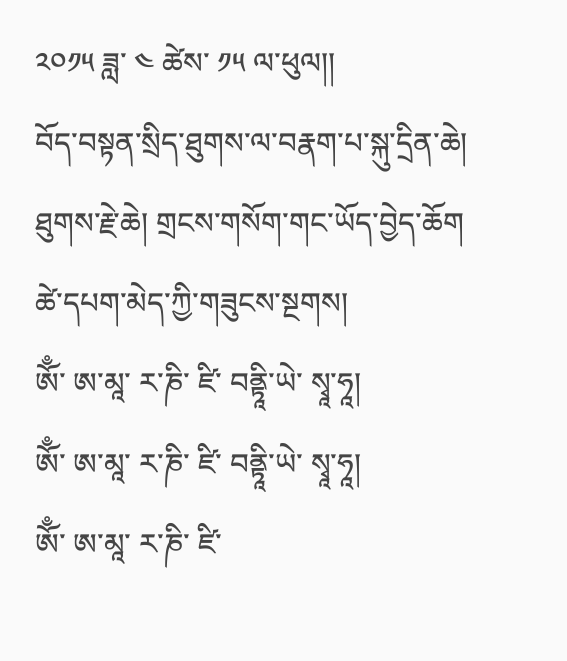༢༠༡༥ ཟླ་ ༤ ཚེས་ ༡༥ ལ་ཕུལ།།
བོད་བསྟན་སྲིད་ཐུགས་ལ་བརྣག་པ་སྐུ་དྲིན་ཆེ། ཐུགས་རྗེ་ཆེ། གྲངས་གསོག་གང་ཡོད་བྱེད་ཆོག
ཚེ་དཔག་མེད་ཀྱི་གཟུངས་སྔགས།
ཨོྃ་ ཨ་མཱ་ ར་ཎི་ ཛི་ བནྟཱི་ཡེ་ སྭཱ་ཧཱ།
ཨོྃ་ ཨ་མཱ་ ར་ཎི་ ཛི་ བནྟཱི་ཡེ་ སྭཱ་ཧཱ།
ཨོྃ་ ཨ་མཱ་ ར་ཎི་ ཛི་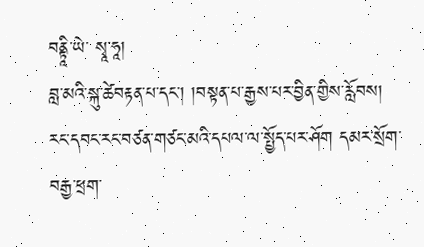བནྟཱི་ཡེ་ སྭཱ་ཧཱ།
བླ་མའི་སྐུ་ཚེབརྟན་པ་དང་། །བསྟན་པ་རྒྱས་པར་བྱིན་གྱིས་རློབས།
རང་དབང་རང་བཙན་གཙང་མའི་དཔལ་ལ་སྤྱོད་པར་ཤོག དམར་སྲོག་བརྒྱ་ཕྲག་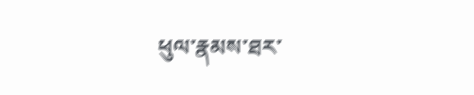ཕུལ་རྣམས་ཐར་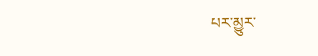པར་མྱུར་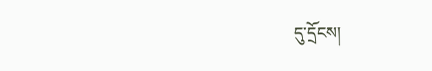དུ་དྲོངས།